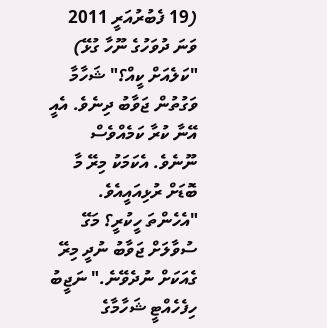(19 ފެބުރުއަރީ 2011 ވަނަ ދުވަހުގެ ނޫހާ ގުޅޭ)
"ކަލެއަށް ކީއް؟" ޝަހާމާ ވަގުތުން ޖަވާބު ދިނެވެ. އެއީ އޭނާ ކުރާ ކަމެއްވެސް ނޫނެވެ. އެކަމަކު މިރޭ މާ ބޮޑަށް ރުޅިއައީއެވެ.
"އެހެންތަ ހީކުރީ؟ މަގޭ ސުވާލަށް ޖަވާބު ނުދީ މިރޭ ގެއަކަށް ނުދެވޭނެ." ނަޖީބު ހިފެހެއްޓީ ޝަހާމާގެ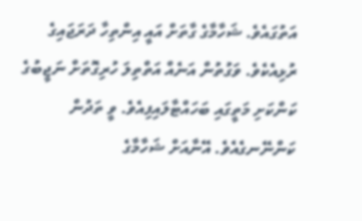އަތުގައެވެ. ޝަހާމާގެ ގާތަށް އައީ އިންތިހާ ދަރަޖައިގެ ރުޅިއެކެވެ. ވަގުތުން އަނެއް އަތްތިލަ ހުރިގޮތަށް ނަޖީބުގެ ކަންކަށި މަތީގައި ބަހައްޓާލައިފިއެވެ. ވީ ތަދުން ކަންނޭނގެއެވެ. އޭނާއަށް ޝަހާމާގެ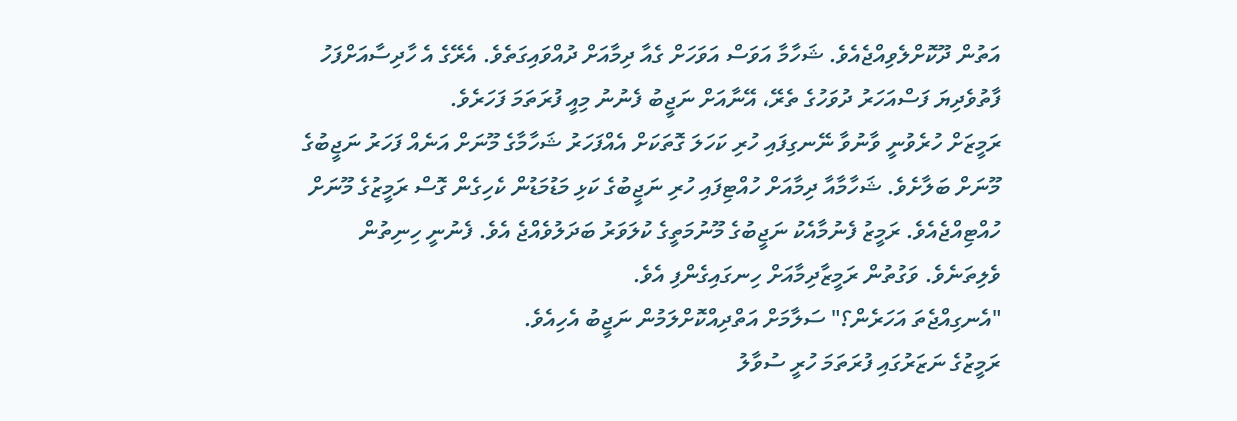އަތުން ދޫކޮށްލެވިއްޖެއެވެ. ޝަހާމާ އަވަސް އަވަހަށް ގެއާ ދިމާއަށް ދުއްވައިގަތެވެ. އެރޭގެ އެ ހާދިސާއަށްފަހު ފާތުވެދިޔަ ފަސްއަހަރު ދުވަހުގެ ތެރޭ، އޭނާއަށް ނަޖީބު ފެނުނު މިއީ ފުރަތަމަ ފަހަރެވެ.
ރަމީޒަށް ހުރެވުނީ ވާނުވާ ނޭނގިފައި ހުރި ކަހަލަ ގޮތަކަށް އެއްފަހަރު ޝަހާމާގެ މޫނަށް އަނެއް ފަހަރު ނަޖީބުގެ މޫނަށް ބަލާށެވެ. ޝަހާމާއާ ދިމާއަށް ހުއްޓިފައި ހުރި ނަޖީބުގެ ކަޅި މަޑުމަޑުން ކެހިގެން ގޮސް ރަމީޒުގެ މޫނަށް ހުއްޓިއްޖެއެވެ. ރަމީޒު ފެނުމާއެކު ނަޖީބުގެ މޫނުމަތީގެ ކުލަވަރު ބަދަލުވެއްޖެ އެވެ. ފެނުނީ ހިނިތުން ވެލިތަނެވެ. ވަގުތުން ރަމީޒާދިމާއަށް ހިނގައިގެންފި އެވެ.
"އެނގިއްޖެތަ އަހަރެން؟" ސަލާމަށް އަތްދިއްކޮށްލަމުން ނަޖީބު އެހިއެވެ.
ރަމީޒުގެ ނަޒަރުގައި ފުރަތަމަ ހުރީ ސުވާލު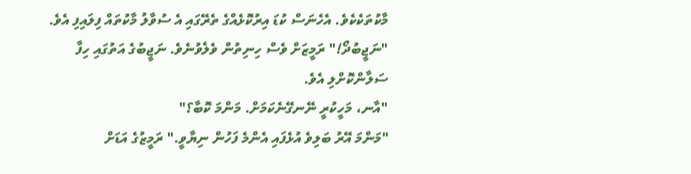މާކުތަކެކެވެ. އެހެނަސް ކުޑަ އިރުކޮޅެއްގެ ތެރޭގައި އެ ސުވާލު މާކުތައް ފިލައިފި އެވެ.
"ނަޖީބުދޯ!" ރަމީޒަށް ވެސް ހިނިތުން ވެލެވުނެވެ. ނަޖީބުގެ އަތުގައި ހިފާ ސަލާންކޮށްލި އެވެ.
"އާނ، މަހީކުރީ ނޭނގޭނެކަމަށް. މަންމަ ކޮބާ؟"
"މަންމަ އޭރު ބަލިވެ އުޅެފައި އެންމެ ފަހުން ނިޔާވީ." ރަމީޒުގެ އަޑަށް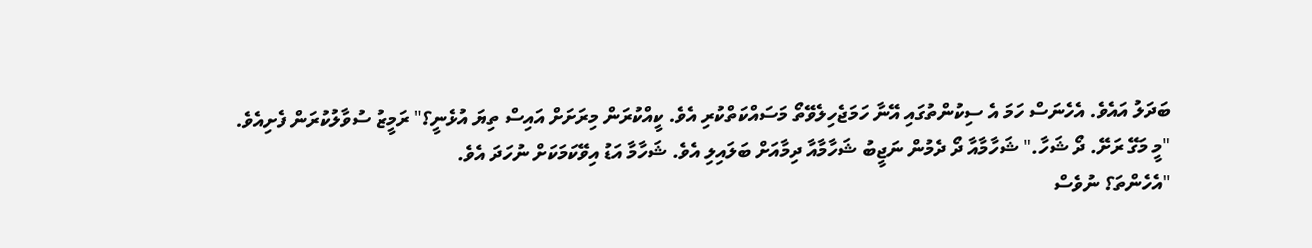ބަދަލު އައެވެ. އެހެނަސް ހަމަ އެ ސިކުންތުގައި އޭނާ ހަމަޖެހިލެވޭތޯ މަސައްކަތްކުރި އެވެ. ކީއްކުރަން މިރަށަށް އައިސް ތިޔަ އުޅެނީ؟" ރަމީޒު ސުވާލުކުރަން ފެށިއެވެ.
"މީ މަގޭ ރަށޭ. ދޯ ޝަހާ." ޝަހާމާއާ ދޯ ދެމުން ނަޖީބު ޝަހާމާއާ ދިމާއަށް ބަލައިލި އެވެ. ޝަހާމާ އަޑު އިވޭކަމަކަށް ނުހަދަ އެވެ.
"އެހެންތަ؟ ނުވެސް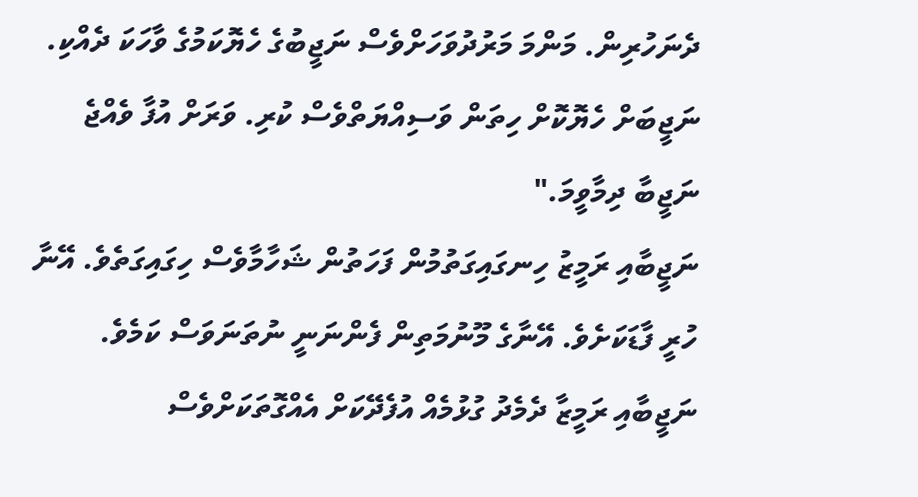ދެނަހުރިން. މަންމަ މަރުދުވަހަށްވެސް ނަޖީބުގެ ހެޔޮކަމުގެ ވާހަކަ ދެއްކި. ނަޖީބަށް ހެޔޮކޮށް ހިތަން ވަސިއްޔަތްވެސް ކުރި. ވަރަށް އުފާ ވެއްޖެ ނަޖީބާ ދިމާވީމަ."
ނަޖީބާއި ރަމީޒު ހިނގައިގަތުމުން ފަހަތުން ޝަހާމާވެސް ހިގައިގަތެވެ. އޭނާ ހުރީ ފާޑަކަށެވެ. އޭނާގެ މޫނުމަތިން ފެންނަނީ ނުތަނަވަސް ކަމެވެ. ނަޖީބާއި ރަމީޒާ ދެމެދު ގުޅުމެއް އުފެދޭކަށް އެއްގޮތަކަށްވެސް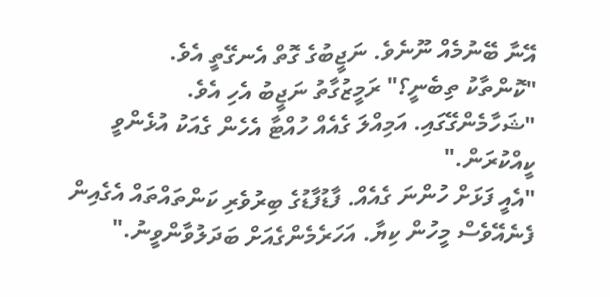އޭނާ ބޭނުމެއް ނޫނެވެ. ނަޖީބުގެ ގޮތް އެނގޭތީ އެވެ.
"ކޮންތާކު ތިބެނީ؟" ރަމީޒުގާތު ނަޖީބު އެހި އެވެ.
"ޝަހާމެންގޭގައި. އަމިއްލަ ގެއެއް ހުއްޓާ އެހެން ގެއަކު އުޅެންވީ ކީއްކުރަން."
"އެއީ ފަޅަށް ހުންނަ ގެއެއް. ފާޑުފާޑުގެ ބިރުވެރި ކަންތައްތައް އެގެއިން ފެނެއޭވެސް މީހުން ކިޔާ. އަހަރެމެންގެއަށް ބަދަލުވާންވީނު."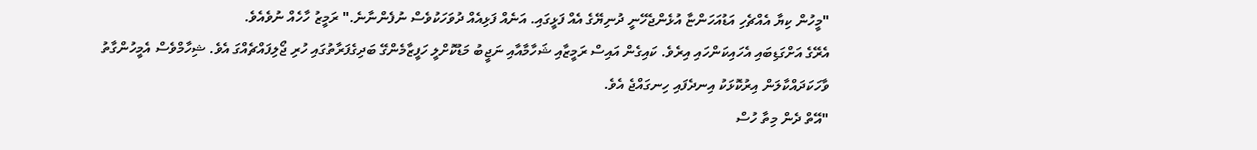"މީހުން ކިޔާ އެއްޗެހި އަޑުއަހަންޏާ އުޅެންޖެހޭނީ ދުނިޔޭގެ އެއް ފަޅީގައި. އަނެއް ފަޅިއެއް ދުވަހަކުވެސް ނުފެންނާނެ." ރަމީޒު ހާހެއް ނުވެއެވެ.
އެރޭގެ އަށްގަޑިބައި އެހައިކަންހައި އިރެވެ. ކައިގެން އައިސް ރަމީޒާއި ޝަހާމާއާއި ނަޖީބު މަޑުކޮށްލީ ހަފީޒާމެންގޭ ބަދިގެފަރާތުގައި ހުރި ޖޯލިފައްޗެއްގަ އެވެ. ޝިހާމްވެސް އެމީހުންގާތު ވާހަކަދައްކާލަން އިރުކޮޅަކު އިނދެފައި ހިނގައްޖެ އެވެ.
"އޭތް ދެން މިތާ ހުސް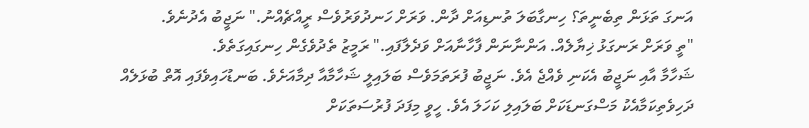އަނގަ ތަޅަން ތިބެނީތަ؟ ހިނގާބަލަ ތުނޑިއަށް ދާން. ވަރަށް ހަނދުވަރުވެސް ރީއްޗެއްނު." ނަޖީބު އެދުނެވެ.
"ތީ ވަރަށް ރަނގަޅު ޚިޔާލެއް. އަންނާނަން ފާހާނާއަށް ވަދެލާފައި." ރަމީޒު ތެދުވެގެން ހިނގައިގަތެވެ.
ޝަހާމާ އާއި ނަޖީބު އެކަނި ވެއްޖެ އެވެ. ނަޖީބު ފުރަތަމަވެސް ބަލައިލީ ޝަހާމާއާ ދިމާއަށެވެ. ބަނޑުހައިވެފައި އޮތް ބުޅަލެއް ދަހިވެތިކަމާއެކު މަސްގަނޑަކަށް ބަލައިލި ކަހަލަ އެވެ. ހީވީ މިފަދަ ފުރުސަތަކަށް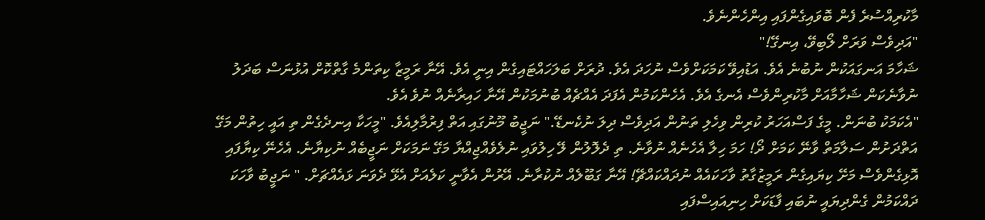މާކުރިއްސުރެ ފެން ބޮވައިގެންފައި އިންހެންނެވެ.
"އަދިވެސް ވަރަށް ލޯބިވޭ، އިނގޭ!"
ޝަހާމަ އަނގައަކުން ނުބުނެ އެވެ. އަޑުއިވޭ ކަމަކަށްވެސް ނުހަދަ އެވެ. ދުރަށް ބަލަހައްޓައިގެން އިނީ އެވެ. އޭނާ ރަމީޒާ ކިތަންމެ ގާތްކޮށް އުޅުނަސް ބަދަލު ނުވާނެކަން ޝަހާމާއަށް މާކުރިންވެސް އެނގެ އެވެ. އެހެންކަމުން އެފަދަ އެއްޗެއް ބުނުމަކުން އޭނާ ހައިރާނެއް ނުވެ އެވެ.
"އެކަމަކު ބުނަން. މީގެ ފަސްއަހަރު ކުރިން ވިހެލި ތަނުން އަދިވެސް ދިލަ ނުކެނޑޭ." ނަޖީބު މޫނުގައި އަތް ފިރުމާލިއެވެ. "މީހަކާ އިނދެގެން ތި އައީ ހިތުން މަގޭ އަތްދަށުން ސަލާމަތް ވާނޭ ކަމަށް ދޯ! ހަމަ ހިލާ އެހެނެއް ނުވާނެ. ތި ދެލޮލުން ލޭ ހިލުވައި ނުލެވެއްޖިއްޔާ މަގޭ ނަމަކަށް ނަޖީބެއް ނުކިޔާނެ. އެހެނޭ ކިޔާފައި އޮޅިގެންވެސް މަށޭ ކިޔައިގެން ރަމީޒުގާތު ވާހަކައެއް ނުދައްކައްޗޭ! އޭނާ ގަބޫލެއް ނުކުރާނެ. އޭރުން އެވާނީ ކަލެއަށް އެޅޭ ދެވަނަ ޅައެއްޗަށް. " ނަޖީބު ވާހަކަ ދައްކަމުން ގެންދިޔައީ ނުބައި ފާޑަކަށް ހިނިއައިސްފައި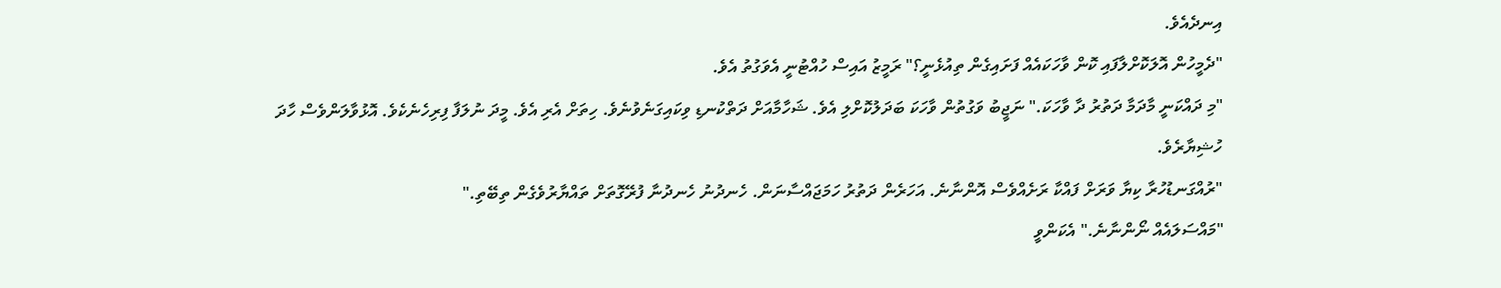އިނދެއެވެ.
"ދެމީހުން އޮލަކޮށްލާފައި ކޮން ވާހަކައެއް ފަށައިގެން ތިއުޅެނީ؟" ރަމީޒު އައިސް ހުއްޓުނީ އެވަގުތު އެވެ.
"މި ދައްކަނީ މާދަމާ ދަތުރު ދާ ވާހަކަ." ނަޖީބު ވަގުތުން ވާހަކަ ބަދަލުކޮށްލި އެވެ. ޝަހާމާއަށް ދަތްކުނޑި ވިކައިގަނެވުނެވެ. ހިތަށް އެރި އެވެ. މީދަ ނުލަފާ ފިރިހެނެކެވެ. އޮޅުވާލަންވެސް ހާދަ ހުޝިޔާރެވެ.
"ރުއްގަނޑުހުރާ ކިޔާ ވަރަށް ފައްކާ ރަށެއްވެސް އޮންނާނެ. އަހަރެން ދަތުރު ހަމަޖައްސާނަން. ހެނދުނު ހެނދުނާ ފުރޭގޮތަށް ތައްޔާރުވެގެން ތިބޭތި."
"މައްސަލައެއް ނޯންނާނެ." އެކަންވީ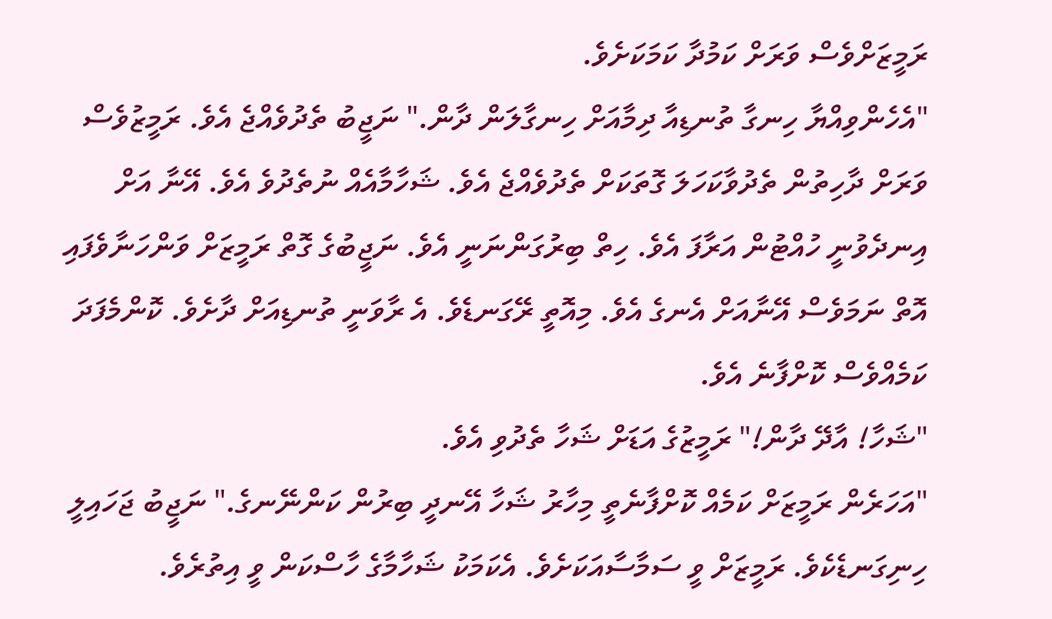ރަމީޒަށްވެސް ވަރަށް ކަމުދާ ކަމަކަށެވެ.
"އެހެންވިއްޔާ ހިނގާ ތުނޑިއާ ދިމާއަށް ހިނގާލަން ދާން." ނަޖީބު ތެދުވެއްޖެ އެވެ. ރަމީޒުވެސް ވަރަށް ދާހިތުން ތެދުވާކަހަލަ ގޮތަކަށް ތެދުވެއްޖެ އެވެ. ޝަހާމާއެއް ނުތެދުވެ އެވެ. އޭނާ އަށް އިނދެވުނީ ހުއްޓުން އަރާފަ އެވެ. ހިތް ބިރުގަންނަނީ އެވެ. ނަޖީބުގެ ގޮތް ރަމީޒަށް ވަންހަނާވެފައި އޮތް ނަމަވެސް އޭނާއަށް އެނގެ އެވެ. މިއޮތީ ރޭގަނޑެވެ. އެ ރާވަނީ ތުނޑިއަށް ދާށެވެ. ކޮންމެފަދަ ކަމެއްވެސް ކޮށްފާނެ އެވެ.
"ޝަހާ! އާދޭ ދާން!" ރަމީޒުގެ އަޑަށް ޝަހާ ތެދުވި އެވެ.
"އަހަރެން ރަމީޒަށް ކަމެއް ކޮށްފާނެތީ މިހާރު ޝަހާ އޭނދީ ބިރުން ކަންނޭނގެ." ނަޖީބު ޖަހައިލީ ހިނިގަނޑެކެވެ. ރަމީޒަށް ވީ ސަމާސާއަކަށެވެ. އެކަމަކު ޝަހާމާގެ ހާސްކަން ވީ އިތުރެވެ.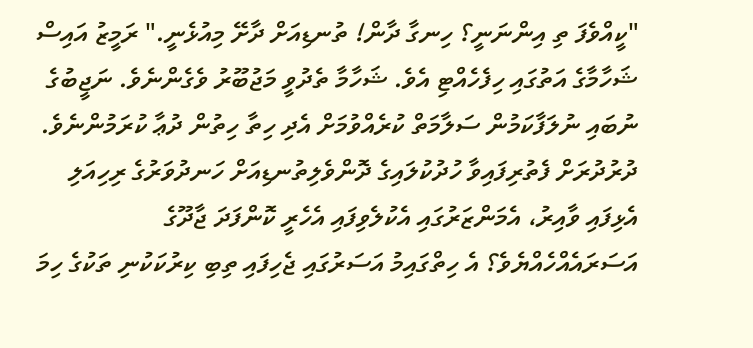"ކީއްވެފަ ތި އިންނަނީ؟ ހިނގާ ދާން! ތުނޑިއަށް ދާށޭ މިއުޅެނީ." ރަމީޒު އައިސް ޝަހާމާގެ އަތުގައި ހިފެހެއްޓި އެވެ. ޝަހާމާ ތެދުވީ މަޖުބޫރު ވެގެންނެވެ. ނަޖީބުގެ ނުބައި ނުލަފާކަމުން ސަލާމަތް ކުރެއްވުމަށް އެދި ހިތާ ހިތުން ދުޢާ ކުރަމުންނެވެ.
ދުރުދުރަށް ފެތުރިފައިވާ ހުދުކުލައިގެ ދޮންވެލިތުނޑިއަށް ހަނދުވަރުގެ ރިހިއަލި އެޅިފައި ވާއިރު، އެމަންޒަރުގައި އެކުލެވިފައި އެހެރީ ކޮންފަދަ ޖާދޫގެ އަސަރައެއްހެއްޔެވެ؟ އެ ހިތްގައިމު އަސަރުގައި ޖެހިފައި ތިބި ކިރުކަކުނި ތަކުގެ ހިމަ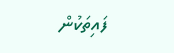ފައިތަކުން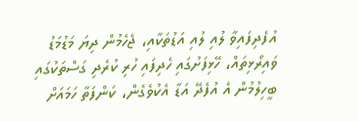އުފެދިފައިވާ ލުއި ލުއި އަޑުތަކާއި، ޖެހެމުން ދިޔަ މަޑުމަޑު ވައިރޯޅިތައް، ހޭޅިފަށުގައި ހެދިފައި ހުރި ކުރެދި ގަސްތަކުގައި ބީހިލުމުން އެ އުފެދޭ އަޑާ އެކުވެގެން، ކަންފަތާ ހަމައަށް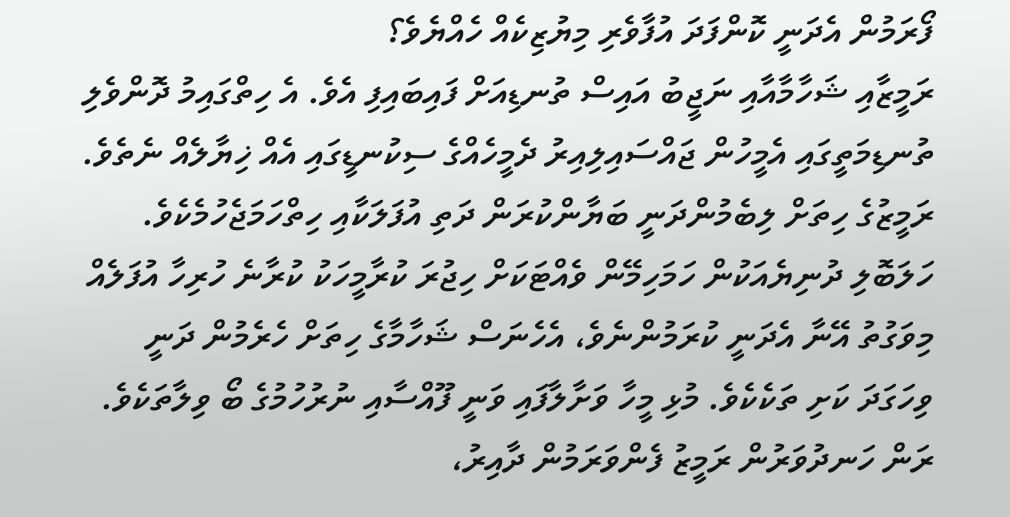ފޯރަމުން އެދަނީ ކޮންފަދަ އުފާވެރި މިޔުޒިކެއް ހެއްޔެވެ؟
ރަމީޒާއި ޝަހާމާއާއި ނަޖީބު އައިސް ތުނޑިއަށް ފައިބައިފި އެވެ. އެ ހިތްގައިމު ދޮންވެލި ތުނޑިމަތީގައި އެމީހުން ޖައްސައިލިއިރު ދެމީހެއްގެ ސިކުނޑީގައި އެއް ޚިޔާލެއް ނެތެވެ. ރަމީޒުގެ ހިތަށް ލިބެމުންދަނީ ބަޔާންކުރަން ދަތި އުފަލަކާއި ހިތްހަމަޖެހުމެކެވެ. ހަލަބޮލި ދުނިޔެއަކުން ހަމަހިމޭން ވެއްޓަކަށް ހިޖުރަ ކުރާމީހަކު ކުރާނެ ހުރިހާ އުފަލެއް މިވަގުތު އޭނާ އެދަނީ ކުރަމުންނެވެ، އެހެނަސް ޝަހާމާގެ ހިތަށް ހެރެމުން ދަނީ ވިހަގަދަ ކަށި ތަކެކެވެ. މުޅި މީހާ ވަށާލާފައި ވަނީ ފޫއްސާއި ނުރުހުމުގެ ބޯ ވިލާތަކެވެ. ރަން ހަނދުވަރުން ރަމީޒު ފެންވަރަމުން ދާއިރު،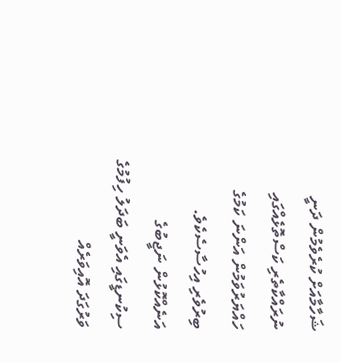ޝަހާމާއަށް ކުރެވެމުން ދަނީ ނުރައްކާތެރި ކަސްތޮޅެއްގައި ހައްޔަރުވަމުން އަންނަ ކަމުގެ ބިރުވެރި އިހުސާސެކެވެ. އަނެއްކޮޅުން ނަޖީބުގެ ސިކުނޑީގައި އެވަނީ ބަދަލު ހިފުމުގެ ވަރުގަދަ އޮއިވަރެއް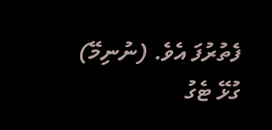ފެތުރުފަ އެވެ. (ނުނިމޭ)
ގުޅޭ ޓެގު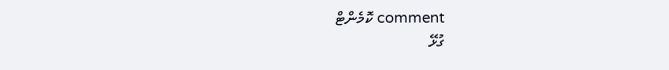comment ކޮމެންޓް
ގުޅޭ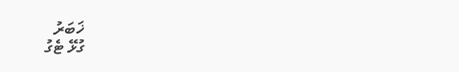ޚަބަރު
ގުޅޭ ޓެގު